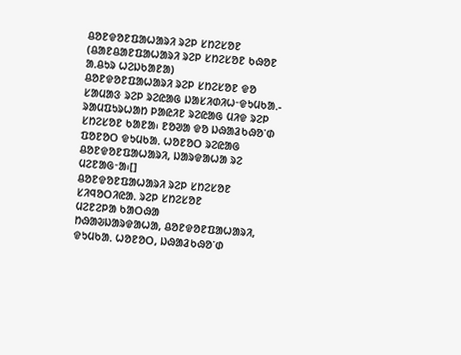ᱪᱚᱱᱫᱚᱱᱯᱟᱦᱟᱨᱤ ᱨᱮᱞ ᱥᱴᱮᱥᱚᱱ
(ᱪᱟᱱᱪᱟᱱᱯᱟᱦᱟᱨᱤ ᱨᱮᱞ ᱥᱴᱮᱥᱚᱱ ᱠᱷᱚᱱ ᱟᱹᱪᱩᱨ ᱦᱮᱡᱠᱟᱱᱟ)
ᱪᱚᱱᱫᱚᱱᱯᱟᱦᱟᱨᱤ ᱨᱮᱞ ᱥᱴᱮᱥᱚᱱ ᱫᱚ ᱥᱟᱢᱟᱝ ᱨᱮᱞ ᱨᱮᱭᱟᱜ ᱡᱟᱥᱤᱰᱤᱦᱼᱫᱩᱢᱠᱟᱹ-ᱨᱟᱢᱯᱩᱨᱦᱟᱴ ᱞᱟᱭᱤᱱ ᱨᱮᱭᱟᱜ ᱢᱤᱫ ᱨᱮᱞ ᱥᱴᱮᱥᱚᱱ ᱠᱟᱱᱟ᱾ ᱱᱚᱣᱟ ᱫᱚ ᱡᱷᱟᱲᱠᱷᱚᱸᱰ ᱯᱚᱱᱚᱛ ᱫᱩᱢᱠᱟᱹ ᱦᱚᱱᱚᱛ ᱨᱮᱭᱟᱜ ᱪᱚᱱᱫᱚᱱᱯᱟᱦᱟᱨᱤ, ᱡᱟᱨᱫᱟᱦᱟ ᱨᱮ ᱢᱮᱱᱟᱜᱼᱟ᱾[]
ᱪᱚᱱᱫᱚᱱᱯᱟᱦᱟᱨᱤ ᱨᱮᱞ ᱥᱴᱮᱥᱚᱱ
ᱥᱤᱧᱚᱛᱤᱭᱟᱹ ᱨᱮᱞ ᱥᱴᱮᱥᱚᱱ
ᱢᱮᱱᱮᱞᱟ ᱠᱟᱛᱷᱟ
ᱴᱷᱟᱶᱡᱟᱨᱫᱟᱦᱟ, ᱪᱚᱱᱫᱚᱱᱯᱟᱦᱟᱨᱤ, ᱫᱩᱢᱠᱟᱹ ᱦᱚᱱᱚᱛ, ᱡᱷᱟᱲᱠᱷᱚᱸᱰ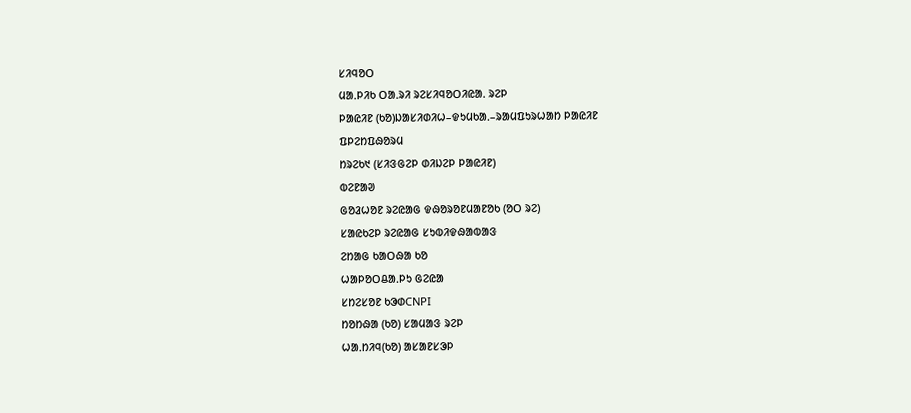ᱥᱤᱧᱚᱛ
ᱢᱟᱹᱞᱤᱠ ᱛᱟᱹᱨᱤ ᱨᱮᱥᱤᱧᱚᱛᱤᱭᱟᱹ ᱨᱮᱞ
ᱞᱟᱭᱤᱱ (ᱠᱚ)ᱡᱟᱥᱤᱰᱤᱦ–ᱫᱩᱢᱠᱟᱹ–ᱨᱟᱢᱯᱩᱨᱦᱟᱴ ᱞᱟᱭᱤᱱ
ᱯᱞᱮᱴᱯᱷᱚᱨᱢ
ᱴᱨᱮᱠ᱑ (ᱥᱤᱝᱜᱮᱞ ᱰᱤᱡᱮᱞ ᱞᱟᱭᱤᱱ)
ᱵᱮᱱᱟᱣ
ᱜᱚᱲᱦᱚᱱ ᱨᱮᱭᱟᱜ ᱫᱷᱚᱨᱚᱱᱢᱟᱱᱚᱠ (ᱚᱛ ᱨᱮ)
ᱥᱟᱭᱠᱮᱞ ᱨᱮᱭᱟᱜ ᱥᱩᱵᱤᱫᱷᱟᱵᱟᱝ
ᱮᱴᱟᱜ ᱠᱟᱛᱷᱟ ᱠᱚ
ᱦᱟᱞᱚᱛᱪᱟᱹᱞᱩ ᱜᱮᱭᱟ
ᱥᱴᱮᱥᱚᱱ ᱠᱳᱰCNPI
ᱴᱚᱴᱷᱟ (ᱠᱚ) ᱥᱟᱢᱟᱝ ᱨᱮᱞ
ᱦᱟᱹᱴᱤᱧ(ᱠᱚ) ᱟᱥᱟᱱᱥᱳᱞ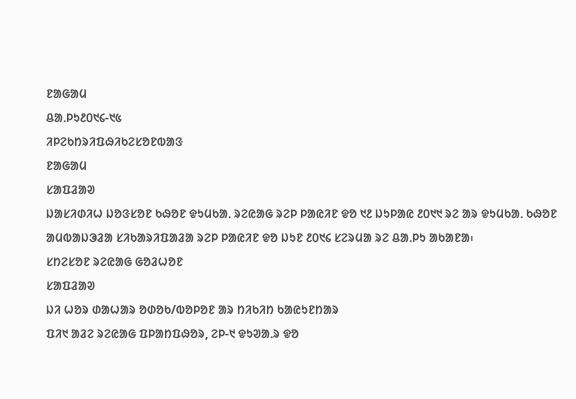ᱱᱟᱜᱟᱢ
ᱪᱟᱹᱞᱩ᱒᱐᱑᱔-᱑᱕
ᱤᱞᱮᱠᱴᱨᱤᱯᱷᱤᱠᱮᱥᱚᱱᱵᱟᱝ
ᱱᱟᱜᱟᱢ
ᱥᱟᱯᱲᱟᱣ
ᱡᱟᱥᱤᱰᱤᱦ ᱡᱚᱝᱥᱚᱱ ᱠᱷᱚᱱ ᱫᱩᱢᱠᱟᱹ ᱨᱮᱭᱟᱜ ᱨᱮᱞ ᱞᱟᱭᱤᱱ ᱫᱚ ᱑᱒ ᱡᱩᱞᱟᱭ ᱒᱐᱑᱑ ᱨᱮ ᱟᱨ ᱫᱩᱢᱠᱟᱹ ᱠᱷᱚᱱ ᱟᱢᱵᱟᱡᱳᱲᱟ ᱥᱤᱠᱟᱨᱤᱯᱟᱲᱟ ᱨᱮᱞ ᱞᱟᱭᱤᱱ ᱫᱚ ᱡᱩᱱ ᱒᱐᱑᱔ ᱥᱮᱨᱢᱟ ᱨᱮ ᱪᱟᱹᱞᱩ ᱟᱠᱟᱱᱟ᱾
ᱥᱴᱮᱥᱚᱱ ᱨᱮᱭᱟᱜ ᱜᱚᱲᱦᱚᱱ
ᱥᱟᱯᱲᱟᱣ
ᱡᱤ ᱦᱚᱨ ᱰᱟᱦᱟᱨ ᱚᱰᱚᱠ/ᱵᱚᱞᱚᱱ ᱟᱨ ᱴᱤᱠᱤᱴ ᱠᱟᱭᱩᱱᱴᱟᱨ
ᱯᱤ᱑ ᱟᱲᱮ ᱨᱮᱭᱟᱜ ᱯᱞᱟᱴᱯᱷᱚᱨ, ᱮᱞ-᱑ ᱫᱩᱣᱟᱹᱨ ᱫᱚ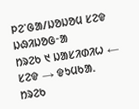ᱞᱮᱸᱜᱟ/ᱡᱚᱡᱚᱢ ᱥᱮᱫ ᱡᱷᱤᱡᱚᱜᱼᱟ
ᱴᱨᱮᱠ ᱑ ᱡᱟᱥᱤᱰᱤᱦ ← ᱥᱮᱫ → ᱫᱩᱢᱠᱟᱹ
ᱴᱨᱮᱠ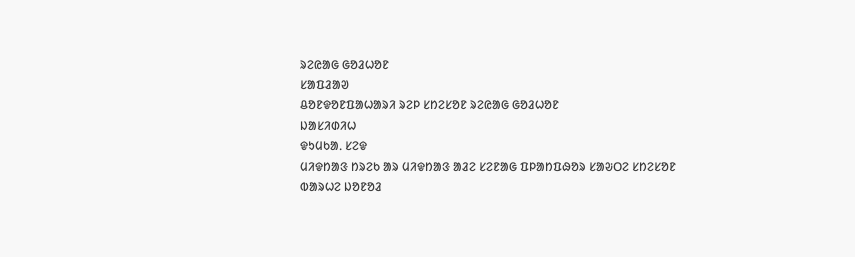ᱨᱮᱭᱟᱜ ᱜᱚᱲᱦᱚᱱ
ᱥᱟᱯᱲᱟᱣ
ᱪᱚᱱᱫᱚᱱᱯᱟᱦᱟᱨᱤ ᱨᱮᱞ ᱥᱴᱮᱥᱚᱱ ᱨᱮᱭᱟᱜ ᱜᱚᱲᱦᱚᱱ
ᱡᱟᱥᱤᱰᱤᱦ
ᱫᱩᱢᱠᱟᱹ ᱥᱮᱫ
ᱢᱤᱫᱴᱟᱝ ᱴᱨᱮᱠ ᱟᱨ ᱢᱤᱫᱴᱟᱝ ᱟᱲᱮ ᱥᱮᱱᱟᱜ ᱯᱞᱟᱴᱯᱷᱚᱨ ᱥᱟᱶᱛᱮ ᱥᱴᱮᱥᱚᱱ
ᱵᱟᱨᱦᱮ ᱡᱚᱱᱚᱲ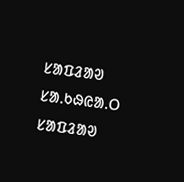ᱥᱟᱯᱲᱟᱣ
ᱥᱟᱹᱠᱷᱭᱟᱹᱛ
ᱥᱟᱯᱲᱟᱣ